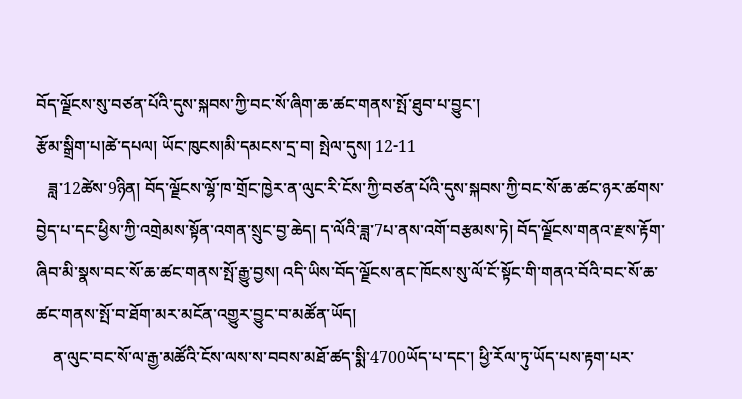བོད་ལྗོངས་སུ་བཙན་པོའི་དུས་སྐབས་ཀྱི་བང་སོ་ཞིག་ཆ་ཚང་གནས་སྤོ་ཐུབ་པ་བྱུང་།
རྩོམ་སྒྲིག་པ།ཚེ་དཔལ། ཡོང་ཁུངས།མི་དམངས་དྲ་བ། སྤེལ་དུས། 12-11
   ཟླ་12ཚེས་9ཉིན། བོད་ལྗོངས་ལྷོ་ཁ་གྲོང་ཁྱེར་ན་ལུང་རི་ངོས་ཀྱི་བཙན་པོའི་དུས་སྐབས་ཀྱི་བང་སོ་ཆ་ཚང་ཉར་ཚགས་བྱེད་པ་དང་ཕྱིས་ཀྱི་འགྲེམས་སྟོན་འགན་སྲུང་བྱ་ཆེད། ད་ལོའི་ཟླ་7པ་ནས་འགོ་བརྩམས་ཏེ། བོད་ལྗོངས་གནའ་རྫས་རྟོག་ཞིབ་མི་སྣས་བང་སོ་ཆ་ཚང་གནས་སྤོ་རྒྱུ་བྱས། འདི་ཡིས་བོད་ལྗོངས་ནང་ཁོངས་སུ་ལོ་ངོ་སྟོང་གི་གནའ་བོའི་བང་སོ་ཆ་ཚང་གནས་སྤོ་བ་ཐོག་མར་མངོན་འགྱུར་བྱུང་བ་མཚོན་ཡོད།
    ན་ལུང་བང་སོ་ལ་རྒྱ་མཚོའི་ངོས་ལས་ས་བབས་མཐོ་ཚད་སྨི་4700ཡོད་པ་དང་། ཕྱི་རོལ་ཏུ་ཡོད་པས་རྟག་པར་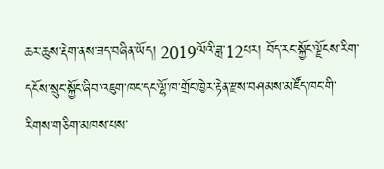ཆར་ཆུས་རྡེག་ནས་ཟད་བཞིན་ཡོད། 2019ལོའི་ཟླ་12པར། བོད་རང་སྐྱོང་ལྗོངས་རིག་དངོས་སྲུང་སྐྱོང་ཞིབ་འཇུག་ཁང་དང་ལྷོ་ཁ་གྲོང་ཁྱེར་རྟེན་རྫས་བཤམས་མཛོད་ཁང་གི་རིགས་གཅིག་མཁས་པས་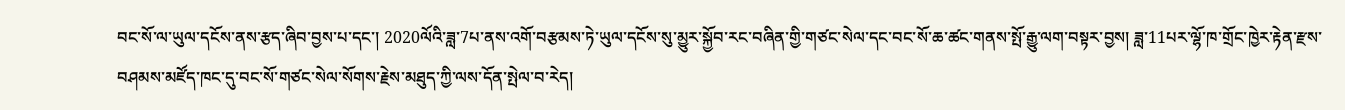བང་སོ་ལ་ཡུལ་དངོས་ནས་རྩད་ཞིབ་བྱས་པ་དང་། 2020ལོའི་ཟླ་7པ་ནས་འགོ་བརྩམས་ཏེ་ཡུལ་དངོས་སུ་མྱུར་སྐྱོབ་རང་བཞིན་གྱི་གཙང་སེལ་དང་བང་སོ་ཆ་ཚང་གནས་སྤོ་རྒྱུ་ལག་བསྟར་བྱས། ཟླ་11པར་ལྷོ་ཁ་གྲོང་ཁྱེར་རྟེན་རྫས་བཤམས་མཛོད་ཁང་དུ་བང་སོ་གཙང་སེལ་སོགས་རྗེས་མཐུད་ཀྱི་ལས་དོན་སྤེལ་བ་རེད།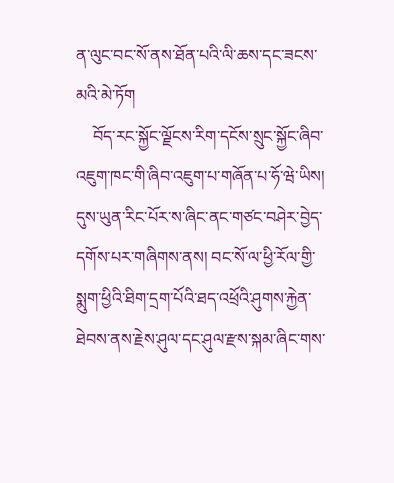ན་ལུང་བང་སོ་ནས་ཐོན་པའི་ལི་ཆས་དང་ཟངས་མའི་མེ་ཏོག
    བོད་རང་སྐྱོང་ལྗོངས་རིག་དངོས་སྲུང་སྐྱོང་ཞིབ་འཇུག་ཁང་གི་ཞིབ་འཇུག་པ་གཞོན་པ་ཧོ་ཝེ་ཡིས། དུས་ཡུན་རིང་པོར་ས་ཞིང་ནང་གཙང་བཤེར་བྱེད་དགོས་པར་གཞིགས་ནས། བང་སོ་ལ་ཕྱི་རོལ་གྱི་སྨུག་ཕྱིའི་ཐིག་དྲག་པོའི་ཐད་འཕྲོའི་ཤུགས་རྐྱེན་ཐེབས་ནས་རྗེས་ཤུལ་དང་ཤུལ་རྫས་སྐམ་ཞིང་གས་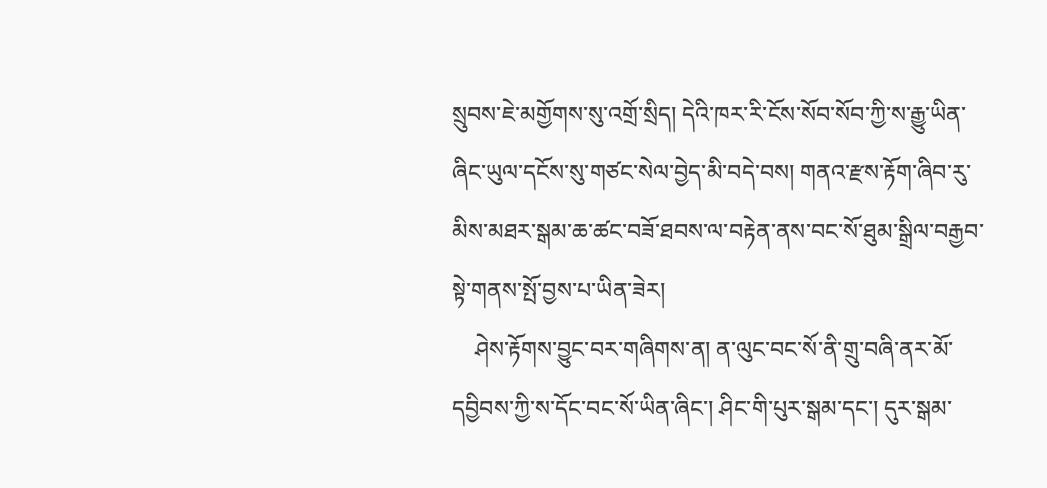སྲུབས་ཇེ་མགྱོགས་སུ་འགྲོ་སྲིད། དེའི་ཁར་རི་ངོས་སོབ་སོབ་ཀྱི་ས་རྒྱུ་ཡིན་ཞིང་ཡུལ་དངོས་སུ་གཙང་སེལ་བྱེད་མི་བདེ་བས། གནའ་རྫས་རྟོག་ཞིབ་རུ་མིས་མཐར་སྒམ་ཆ་ཚང་བཟོ་ཐབས་ལ་བརྟེན་ནས་བང་སོ་ཐུམ་སྒྲིལ་བརྒྱབ་སྟེ་གནས་སྤོ་བྱས་པ་ཡིན་ཟེར།
    ཤེས་རྟོགས་བྱུང་བར་གཞིགས་ན། ན་ལུང་བང་སོ་ནི་གྲུ་བཞི་ནར་མོ་དབྱིབས་ཀྱི་ས་དོང་བང་སོ་ཡིན་ཞིང་། ཤིང་གི་པུར་སྒམ་དང་། དུར་སྒམ་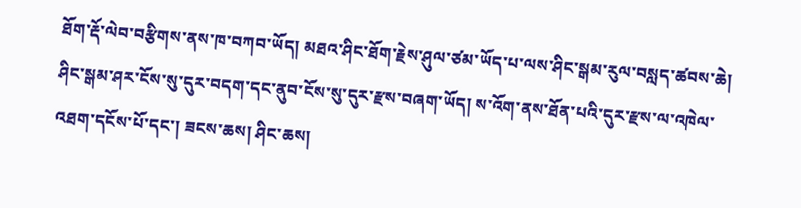ཐོག་རྡོ་ལེབ་བརྩིགས་ནས་ཁ་བཀབ་ཡོད། མཐའ་ཤིང་ཐོག་རྗེས་ཤུལ་ཙམ་ཡོད་པ་ལས་ཤིང་སྒམ་རུལ་བསླད་ཚབས་ཆེ། ཤིང་སྒམ་ཤར་ངོས་སུ་དུར་བདག་དང་ནུབ་ངོས་སུ་དུར་རྫས་བཞག་ཡོད། ས་འོག་ནས་ཐོན་པའི་དུར་རྫས་ལ་འཁེལ་འཐག་དངོས་པོ་དང་། ཟངས་ཆས། ཤིང་ཆས།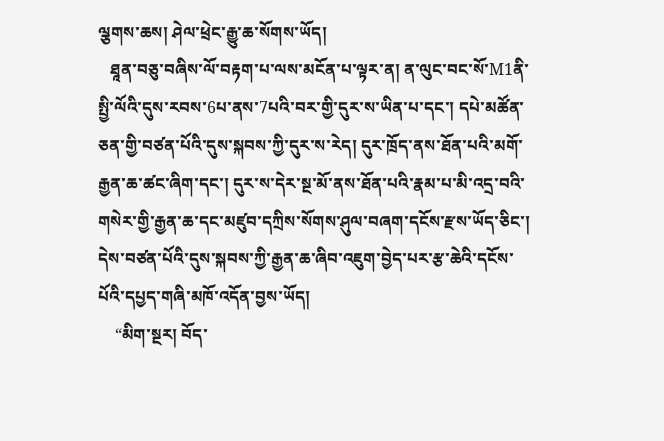ལྕགས་ཆས། ཤེལ་ཕྲེང་རྒྱུ་ཆ་སོགས་ཡོད།
   ཐཱན་བཅུ་བཞིས་ལོ་བརྟག་པ་ལས་མངོན་པ་ལྟར་ན། ན་ལུང་བང་སོ་M1ནི་སྤྱི་ལོའི་དུས་རབས་6པ་ནས་7པའི་བར་གྱི་དུར་ས་ཡིན་པ་དང་། དཔེ་མཚོན་ཅན་གྱི་བཙན་པོའི་དུས་སྐབས་ཀྱི་དུར་ས་རེད། དུར་ཁྲོད་ནས་ཐོན་པའི་མགོ་རྒྱན་ཆ་ཚང་ཞིག་དང་། དུར་ས་དེར་སྔ་མོ་ནས་ཐོན་པའི་རྣམ་པ་མི་འདྲ་བའི་གསེར་གྱི་རྒྱན་ཆ་དང་མཛུབ་དཀྲིས་སོགས་ཤུལ་བཞག་དངོས་རྫས་ཡོད་ཅིང་། དེས་བཙན་པོའི་དུས་སྐབས་ཀྱི་རྒྱན་ཆ་ཞིབ་འཇུག་བྱེད་པར་རྩ་ཆེའི་དངོས་པོའི་དཔྱད་གཞི་མཁོ་འདོན་བྱས་ཡོད།
    “མིག་སྔར། བོད་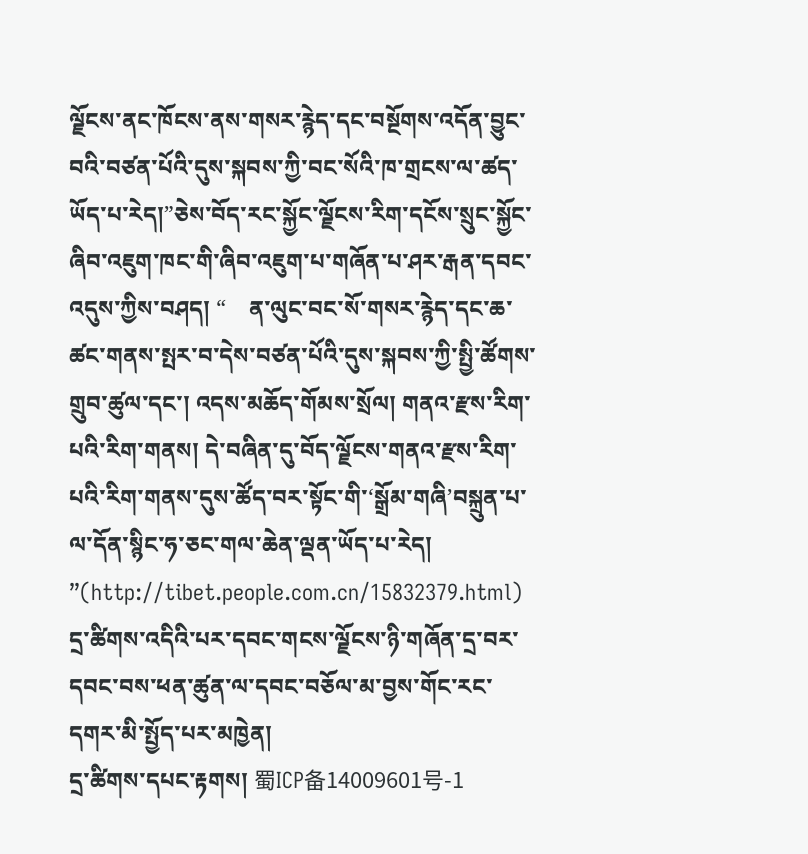ལྗོངས་ནང་ཁོངས་ནས་གསར་རྙེད་དང་བསྔོགས་འདོན་བྱུང་བའི་བཙན་པོའི་དུས་སྐབས་ཀྱི་བང་སོའི་ཁ་གྲངས་ལ་ཚད་ཡོད་པ་རེད།”ཅེས་བོད་རང་སྐྱོང་ལྗོངས་རིག་དངོས་སྲུང་སྐྱོང་ཞིབ་འཇུག་ཁང་གི་ཞིབ་འཇུག་པ་གཞོན་པ་ཤར་རྒན་དབང་འདུས་ཀྱིས་བཤད། “    ན་ལུང་བང་སོ་གསར་རྙེད་དང་ཆ་ཚང་གནས་སྤར་བ་དེས་བཙན་པོའི་དུས་སྐབས་ཀྱི་སྤྱི་ཚོགས་གྲུབ་ཚུལ་དང་། འདས་མཆོད་གོམས་སྲོལ། གནའ་རྫས་རིག་པའི་རིག་གནས། དེ་བཞིན་དུ་བོད་ལྗོངས་གནའ་རྫས་རིག་པའི་རིག་གནས་དུས་ཚོད་བར་སྟོང་གི་‘སྒྲོམ་གཞི’བསྐྲུན་པ་ལ་དོན་སྙིང་ཧ་ཅང་གལ་ཆེན་ལྡན་ཡོད་པ་རེད། ”(http://tibet.people.com.cn/15832379.html)
དྲ་ཚིགས་འདིའི་པར་དབང་གངས་ལྗོངས་ཉི་གཞོན་དྲ་བར་དབང་བས་ཕན་ཚུན་ལ་དབང་བཅོལ་མ་བྱས་གོང་རང་དགར་མི་སྤྱོད་པར་མཁྱེན།
དྲ་ཚིགས་དཔང་རྟགས། 蜀ICP备14009601号-1